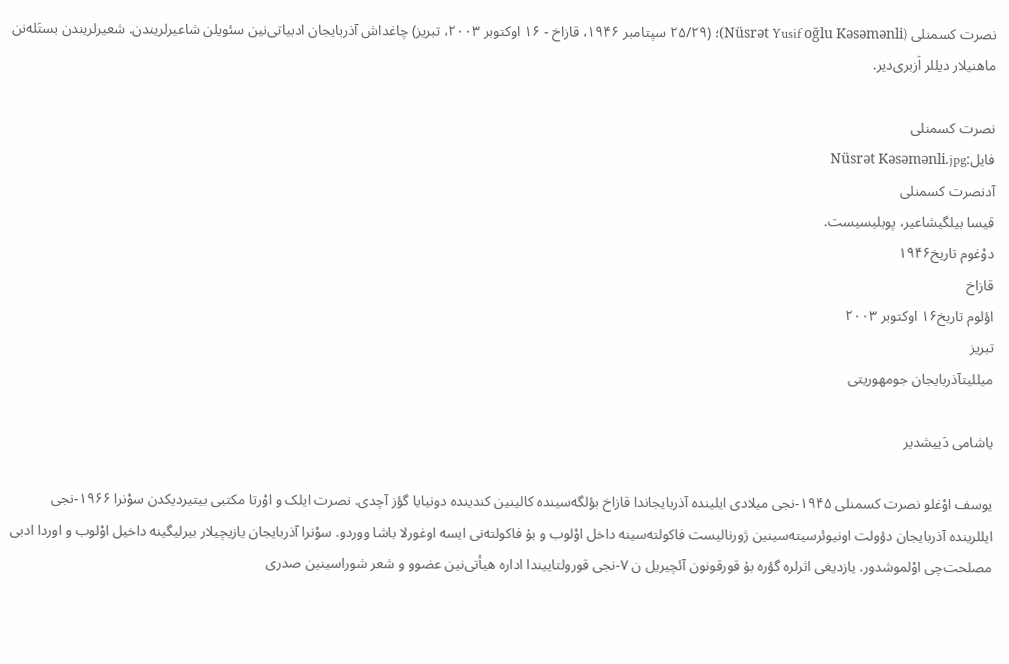نصرت کسمنلی (Nüsrət Yusif oğlu Kəsəmənli)؛ (۲۵/۲۹ سپتامبر ۱۹۴۶، قازاخ - ۱۶ اوکتوبر ۲۰۰۳، تبریز) چاغداش آذربایجان ادبیاتی‌نین سئویلن شاعیرلریندن. شعیرلریندن بستَله‌نن ماهنیلار دیللر اَزبری‌دیر.

نصرت کسمنلی
فایل:Nüsrət Kəsəmənli.jpg
آدنصرت کسمنلی
قیسا بیلگیشاعیر، پوبلیسیست.
دوْغوم تاریخ۱۹۴۶
قازاخ
اؤلوم تاریخ۱۶ اوکتوبر ۲۰۰۳
تبریز
میللیتآذربایجان جومهوریتی

یاشامی دَییشدیر

یوسف اوْغلو نصرت کسمنلی ۱۹۴۵-نجی میلادی ایلینده آذربایجاندا قازاخ بؤلگه‌سینده کالینین کندینده دونیایا گؤز آچدی. نصرت ایلک و اوْرتا مکتبی بیتیردیکدن سوْنرا ۱۹۶۶-نجی ایللرینده آذربایجان دؤولت اونیوئرسیته‌سینین ژورنالیست فاکولته‌سینه داخل اوْلوب و بۇ فاکولته‌نی ایسه اوغورلا باشا ووردو. سوْنرا آذربایجان یازیچیلار بیرلیگینه داخیل اوْلوب و اوردا ادبی مصلحت‌چی اوْلموشدور. یازدیغی اثرلره گؤره بۇ قورقونون آئچیریل ن ۷-نجی قورولتاییندا اداره هیأتی‌نین عضوو و شعر شوراسینین صدری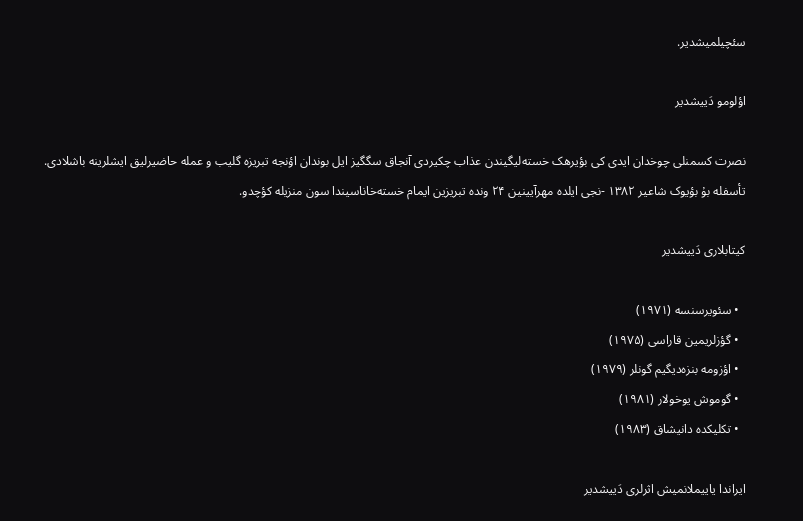سئچیلمیشدیر.

اؤلومو دَییشدیر

نصرت کسمنلی چوخدان ایدی کی بؤیرهک خسته‌لیگیندن عذاب چکیردی آنجاق سگگیز ایل بوندان اؤنجه تبریزه گلیب و عمله حاضیرلیق ایشلرینه باشلادی. تأسفله بۇ بؤیوک شاعیر ۱۳۸۲ -نجی ایلده مهرآیینین ۲۴ ونده تبریزین ایمام خسته‌خاناسیندا سون منزیله کؤچدو.

کیتابلاری دَییشدیر

  • سئویرسنسه (۱۹۷۱)
  • گؤزلریمین قاراسی (۱۹۷۵)
  • اؤزومه بنزه‌دیگیم گونلر (۱۹۷۹)
  • گوموش یوخولار (۱۹۸۱)
  • تکلیکده دانیشاق (۱۹۸۳)

ایراندا یاییملانمیش اثرلری دَییشدیر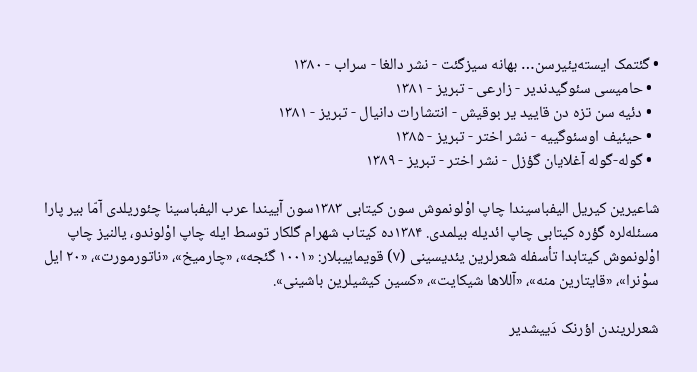• گ‍ئ‍ت‍م‍ک ای‍س‍ت‍ه‌ی‍ئ‍ی‍رس‍ن… ب‍ه‍ان‍ه س‍ی‍زگ‍ئ‍ت - نشر دالغا - سراب - ۱۳۸۰
  • ح‍ام‍ی‍س‍ی س‍ئ‍وگ‍ی‍دن‍دی‍ر - زارعی - تبریز - ۱۳۸۱
  • دئ‍ی‍ه س‍ن ت‍زه دن ق‍ای‍ی‍د ی‍ر ب‍وق‍ی‍ش - انتشارات دانیال - تبریز - ۱۳۸۱
  • حیئیف اوسئوگییه - نشر اختر - تبریز - ۱۳۸۵
  • گوله-گوله آغلایان گؤزل - نشر اختر - تبریز - ۱۳۸۹

شاعیرین کیریل الیفباسیندا چاپ اوْلونموش سون کیتابی ۱۳۸۳سون آییندا عرب الیفباسینا چئوریلدی آمّا بیر پارا مسئله‌لره گؤره کیتابی چاپ ائدیله بیلمدی. ۱۳۸۴ده کیتاب شهرام گلکار توسط ایله چاپ اوْلوندو، یالنیز چاپ اوْلونموش کیتابدا تأسفله شعرلرین یئدیسینی (۷) قویماییبلار: «۱۰۰۱ گئجه»، «چارمیخ»، «ناتورمورت»، «۲۰ ایل سوْنرا»، «قایتارین منه»، «آللاها شیکایت»، «کسین کیشیلرین باشینی».

شعرلریندن اؤرنک دَییشدیر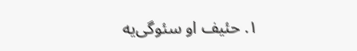۱. حئیف او سئوگی‌یه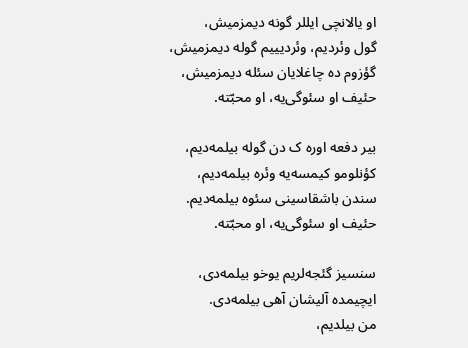او یالانچی ایللر گونه دیمزمیش،
گول وئردیم، وئردیییم گوله دیمزمیش،
گؤزوم ده چاغلایان سئله دیمزمیش،
حئیف او سئوگی‌یه، او محبّته.

بیر دفعه اوره ک دن گوله بیلمه‌دیم،
کؤنلومو کیمسه‌یه وئره بیلمه‌دیم،
سندن باشقاسینی سئوه بیلمه‌دیم.
حئیف او سئوگی‌یه، او محبّته.

سنسیز گئجه‌لریم یوخو بیلمه‌دی،
ایچیمده آلیشان آهی بیلمه‌دی.
من بیلدیم،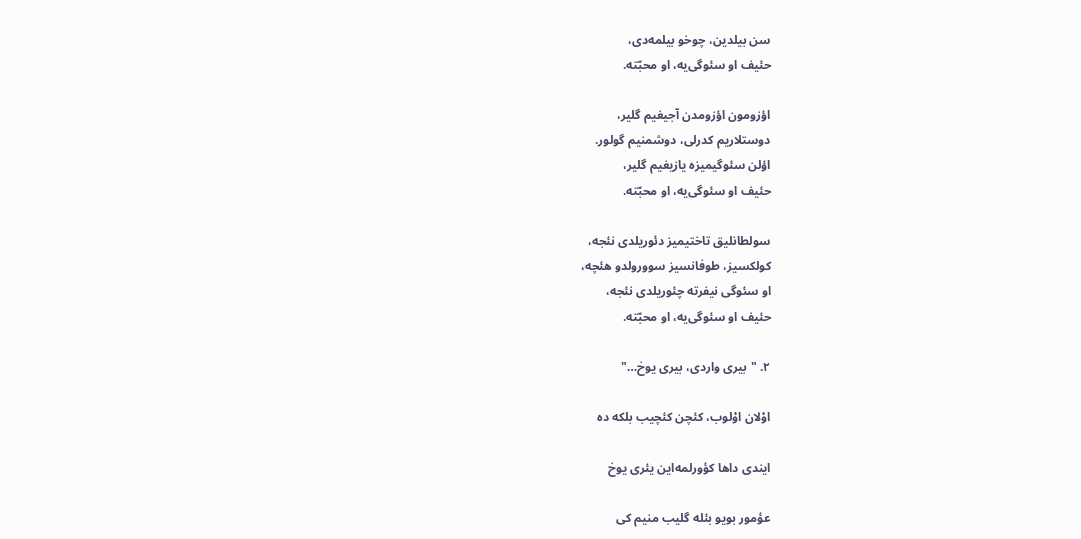سن بیلدین، چوخو بیلمه‌دی،
حئیف او سئوگی‌یه، او محبّته.

اؤزومون اؤزومدن آجیغیم گلیر،
دوستلاریم کدرلی، دوشمنیم گولور.
اؤلن سئوگیمیزه یازیغیم گلیر،
حئیف او سئوگی‌یه، او محبّته.

سولطانلیق تاختیمیز دئوریلدی نئجه،
کولکسیز، طوفانسیز سوورولدو هئچه،
او سئوگی نیفرته چئوریلدی نئجه،
حئیف او سئوگی‌یه، او محبّته.

۲. "بیری واردی، بیری یوخ…"

اوْلان اوْلوب، کئچن کئچیب بلکه ده

ایندی داها کؤورلمه‌این یئری یوخ

عؤمور بویو بئله گلیب منیم کی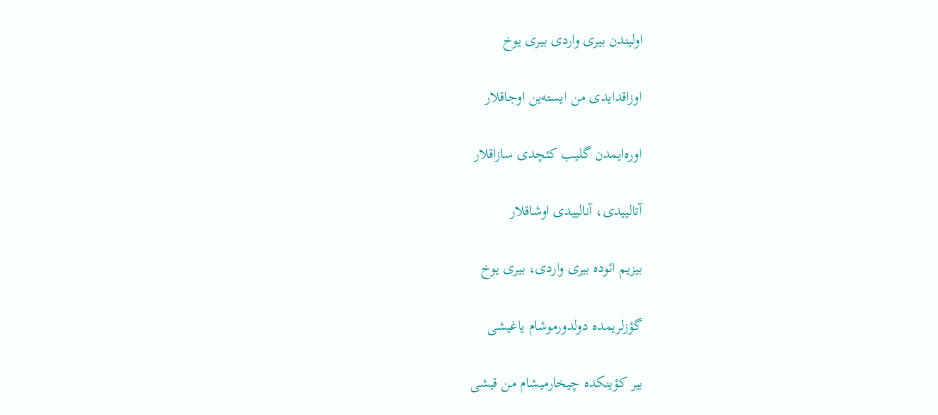اولیندن بیری واردی بیری یوخ

اوزاقدایدی من ایسته‌ین اوجاقلار

اوره‌ایمدن گلیب کئچدی سازاقلار

آتالییدی، آنالییدی اوشاقلار

بیزیم ائوده بیری واردی، بیری یوخ

گؤزلریمده دولدورموشام یاغیشی

بیر کؤینکده چیخارمیشام من قیشی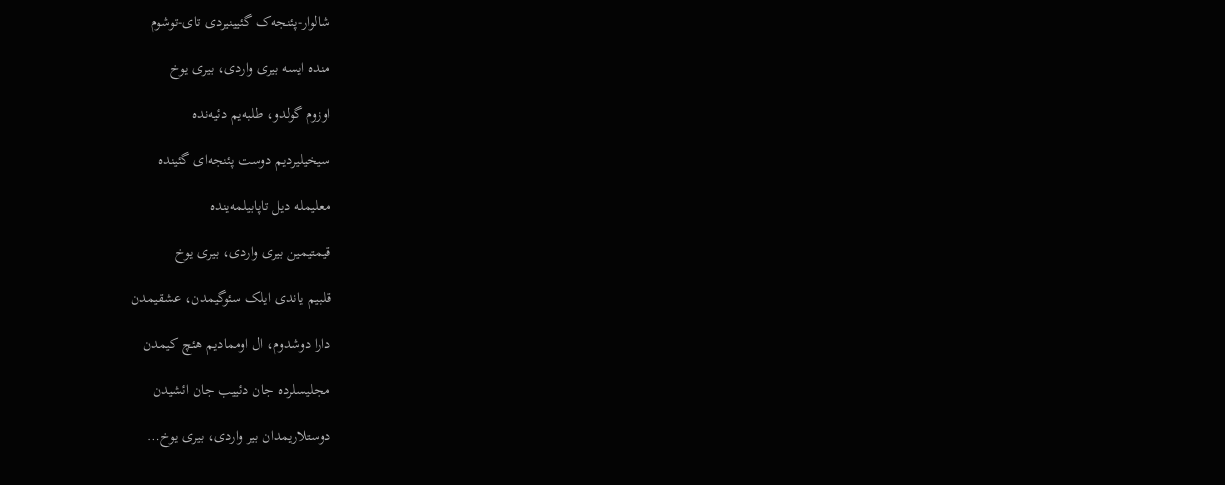شالوار-پئنجه‌ک گئیینیردی تای-توشوم

منده ایسه بیری واردی، بیری یوخ

اوزوم گولدو، طلبه‌یم دئیه‌نده

سیخیلیردیم دوست پئنجه‌ای گئینده

معلیمله دیل تاپابیلمه‌ینده

قیمتیمین بیری واردی، بیری یوخ

قلبیم یاندی ایلک سئوگیمدن، عشقیمدن

دارا دوشدوم، ال اوممادیم هئچ کیمدن

مجلیسلرده جان دئییب جان ائشیدن

دوستلاریمدان بیر واردی، بیری یوخ…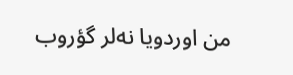من اوردویا نه‌لر گؤروب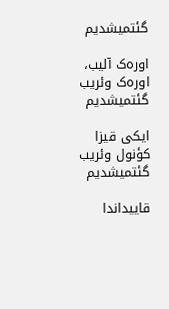گئتمیشدیم

اوره‌ک آلیب، اوره‌ک وئریب گئتمیشدیم

ایکی قیزا کؤنول وئریب گئتمیشدیم

قاییداندا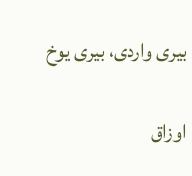بیری واردی، بیری یوخ

اوزاق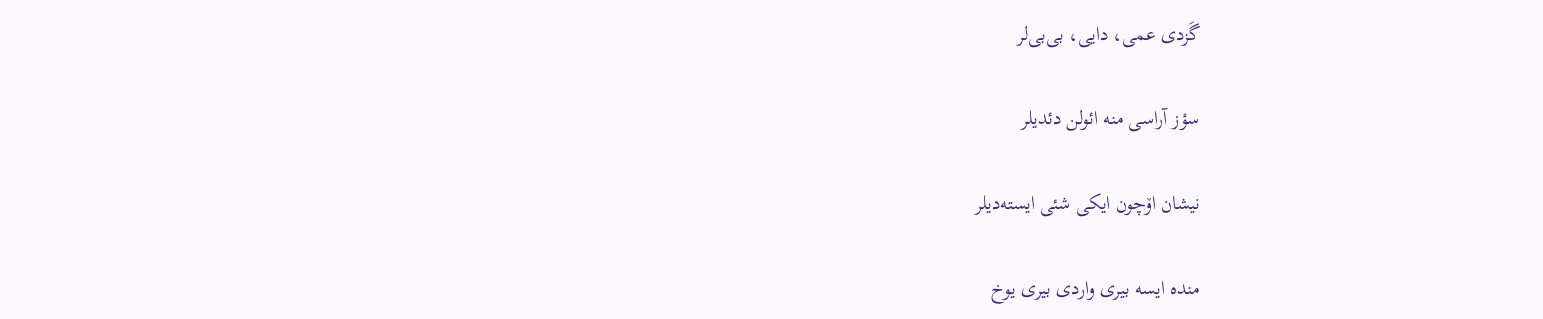گَزدی عمی، دایی، بی‌بی‌لر

سؤز آراسی منه ائولن دئدیلر

نیشان اۆچون ایکی شئی ایسته‌دیلر

منده ایسه بیری واردی بیری یوخ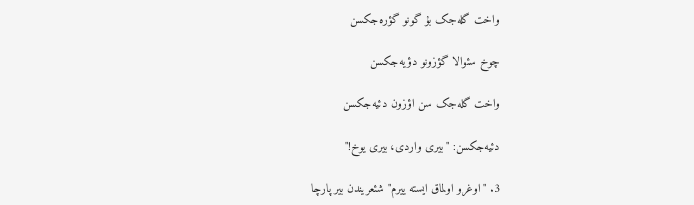واخت گله‌جک بۇ گونو گؤره‌جکسن

چوخ سئوالا گؤزونو دؤیه‌جکسن

واخت گله‌جک سن اؤزون دئیه‌جکسن

دئیه‌جکسن: "بیری واردی، بیری یوخ!"

3. "اوغرو اولماق ایسته ییرم" شئعریندن بیر پارچا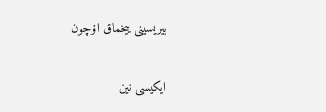بیریسینی ییخماق اۆچون

ایکیسی نین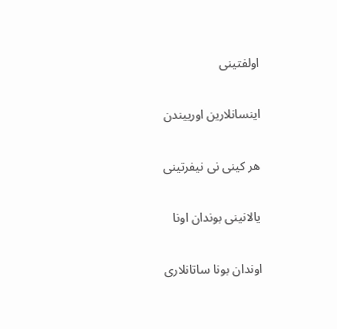اولفتینی

اینسانلارین اورییندن

هر کینی نی نیفرتینی

یالانینی بوندان اونا

اوندان بونا ساتانلاری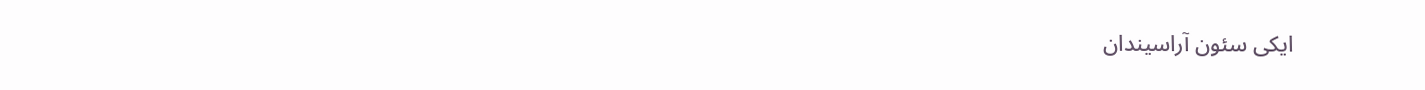ایکی سئون آراسیندان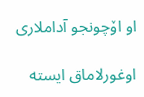او اۆچونجو آداملاری

اوغورلاماق ایسته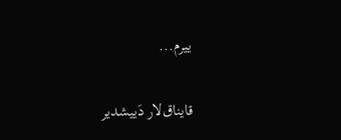ییرم...

قایناق‌لار دَییشدیر